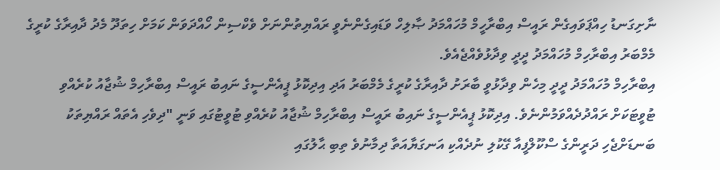ނާށިގަނޑު ހިއްޕަވައިގެން ރައީސް އިބްރާހީމް މުހައްމަދު ޞާލިހް ވަޑައިގެންނެވީ ރައްޔިތުންނަށް ވެކްސިން ހޯއްދަވަން ކަމަށް ހިތަދޫ މެދު ދާއިރާގެ ކުރީގެ މެމްބަރު އިބްރާހިމް މުހައްމަދު ދީދީ ވިދާޅުވެއްޖެއެވެ.
އިބްރާހިމް މުހައްމަދު ދީދީ މިހެން ވިދާޅުވީ ބާރަށު ދާއިރާގެ ކުރީގެ މެމްބަރު އަދި އިދިކޮޅު ޕީއެންސީގެ ނައިބު ރައީސް އިބްރާހިމް ޝުޖާއު ކުރެއްވި ޓުވީޓަކަށް ރައްދުދެއްވަމުންނެވެ. އިދިކޮޅު ޕީއެންސީގެ ނައިބު ރައީސް އިބްރާހިމް ޝުޖާއު ކުރެއްވި ޓުވީޓުގައި ވަނީ "ދިވެހި އެތައް ރައްޔިތަކު ބަނޑަށްޖެހި ދަރީންގެ ސްކޫލްފީއާ ގޭކުލި ނުދެއްކި އަނގަޔާއަތާ ދިމާނުވެ ތިބި ޙާލުގައި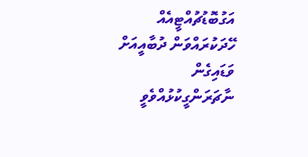އަގުބޮޑުޗުއްޓީއެއް ހޭދަކުރައްވަން ދުބާއީއަށް ވަޑައިގެން ނާޗަރަންގީކުޅުއްވެވީ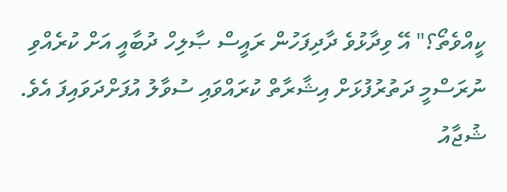ކީއްވެތޯ؟" އޭ ވިދާޅުވެ ދާދިފަހުން ރައީސް ޞާލިހް ދުބާއީ އަށް ކުރެއްވި ނުރަސްމީ ދަތުރުފުޅަށް އިޝާރާތް ކުރައްވައި ސުވާލު އުފަށްދަވައިފަ އެވެ.
ޝުޖާއު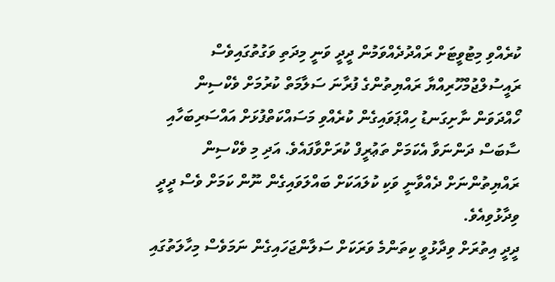ކުރެއްވި މިޓުވީޓަށް ރައްދުދެއްވަމުން ދީދީ ވަނީ މިދަތި ވަގުތުގައިވެސް ރައީސުލްޖުމްހޫރިއްޔާ ރައްޔިތުންގެ ފުރާނަ ސަލާމަތް ކުރުމަށް ވެކްސިން ހޯއްދަވަން ނާށިގަނޑު ހިއްޕަވައިގެން ކުރެއްވި މަސައްކަތްފުޅަށް އައްސަރިބަހާއި ސާބަސް ދަންނަވާ އެކަމަށް ތަޢުރީފް ކުރަށްވާފައެވެ. އަދި މި ވެކްސިން ރައްޔިތުންނަށް ދެއްވާނީ ވަކި ކުލައަކަށް ބައްލަވައިގެން ނޫން ކަމަށް ވެސް ދީދީ ވިދާޅުވިއެވެ.
ދީދީ އިތުރަށް ވިދާޅުވީ ކިތަންމެ ވަރަކަށް ސަލާންޖަހައިގެން ނަމަވެސް މިހާލަތުގައި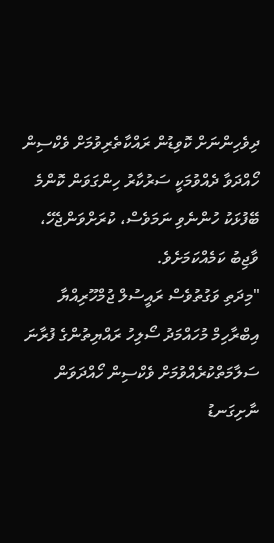ދިވެހިންނަށް ކޮވިޑުން ރައްކާތެރިވުމަށް ވެކްސިން ހޯއްދަވާ ދެއްވުމަކީ ސަރުކާރު ހިންގަވަން ކޮންމެ ބޭފުޅަކު ހުންނެވި ނަމަވެސް، ކުރަށްވަންޖެހޭ، ވާޖިބު ކަމެއްކަމަށެވެ.
"މިދަތި ވަގުތުވެސް ރައީސުލް ޖުމްހޫރިއްޔާ އިބްރާހިމް މުހައްމަދު ސޯލިހު ރައްޔިތުންގެ ފުރާނަ ސަލާމަތްކުރެއްވުމަށް ވެކްސިން ހޯއްދަވަން ނާށިގަނޑު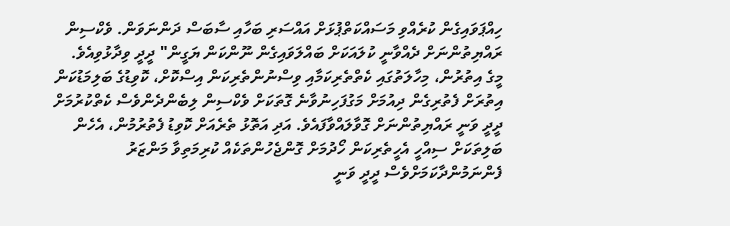ހިއްޕަވައިގެން ކުރެއްވި މަސައްކަތްޕުޅަށް އައްސަރި ބަހާއި ސާބަސް ދަންނަވަން. ވެކްސިން ރައްޔިތުންނަށް ދެއްވާނީ ކުލައަކަށް ބައްލަވައިގެން ނޫންކަން ޔަގީން" ދީދީ ވިދާޅުވިއެވެ.
މީގެ އިތުރުން، މިހާލަތުގައި ކެތްތެރިކަމާއި ވިސްނުންތެރިކަން އިސްކޮށް، ކޮވިޑުގެ ބަލިމަޑުކަން އިތުރަށް ފެތުރިގެން ދިއުމަށް މަގުފަހިނުވާނެ ގޮތަކަށް ވެކްސިން ލިބެންދެންވެސް ކެތްކުރުމަށް ދީދީ ވަނީ ރައްޔިތުންނަށް ގޮވާލައްވާފައެވެ. އަދި އަތޮޅު ތެރެއަށް ކޮވިޑު ފެތުރުމުން، އެހެން ބަލިތަކަށް ސިއްހީ އެހީތެރިކަން ހޯދުމަށް ގޮންޖެހުންތަކެއް ކުރިމަތިވާ މަންޒަރު ފެންނަމުންދާކަމަށްވެސް ދީދީ ވަނީ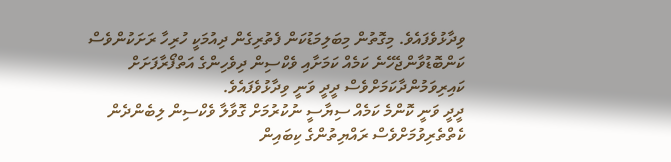ވިދާޅުވެފައެވެ. މިގޮތުން މިބަލިމަޑުކަން ފެތުރިގެން ދިއުމަކީ ހުރިހާ ރަށަކުންވެސް ކަންބޮޑުވާންޖެހޭނެ ކަމެއް ކަމަށާއި ވެކްސިން ދިވެހިންގެ އަތްފޯރާފަށަށް ކައިރިވަމުންދާކަމަށްވެސް ދީދީ ވަނީ ވިދާޅުވެފައެވެ.
ދީދީ ވަނީ ކޮންމެ ކަމެއް ސިޔާސީ ނުކުރުމަށް ގޮވާލާ ވެކްސިން ލިބެންދެން ކެތްތެރިވުމަށްވެސް ރައްޔިތުންގެ ކިބައިން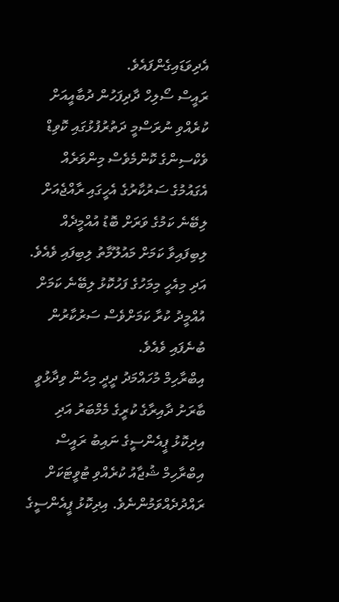އެދިވަޑައިގެންފައެވެ.
ރައީސް ސޯލިހް ދާދިފަހުން ދުބާއީއަށް ކުރެއްވި ނުރަސްމީ ދަތުރުފުޅުގައި ކޮވިޑް ވެކްސިންގެ ކޮންމެވެސް މިންވަރެއް އެގައުމުގެ ސަރުކާރުގެ އެހީގައި ރާއްޖެއަށް ލިބޭނެ ކަމުގެ ވަރަށް ބޮޑު އުއްމީދެއް ލިބިފައިވާ ކަމަށް މައުލޫމާތު ލިބިފައި ވެއެވެ. އަދި މިއެހީ މިމަހުގެ ފަހުކޮޅު ލިބޭނެ ކަމަށް އުއްމީދު ކުރާ ކަމަށްވެސް ސަރުކާރުން ބުނެފައި ވެއެވެ.
އިބްރާހިމް މުހައްމަދު ދީދީ މިހެން ވިދާޅުވީ ބާރަށު ދާއިރާގެ ކުރީގެ މެމްބަރު އަދި އިދިކޮޅު ޕީއެންސީގެ ނައިބު ރައީސް އިބްރާހިމް ޝުޖާއު ކުރެއްވި ޓުވީޓަކަށް ރައްދުދެއްވަމުންނެވެ. އިދިކޮޅު ޕީއެންސީގެ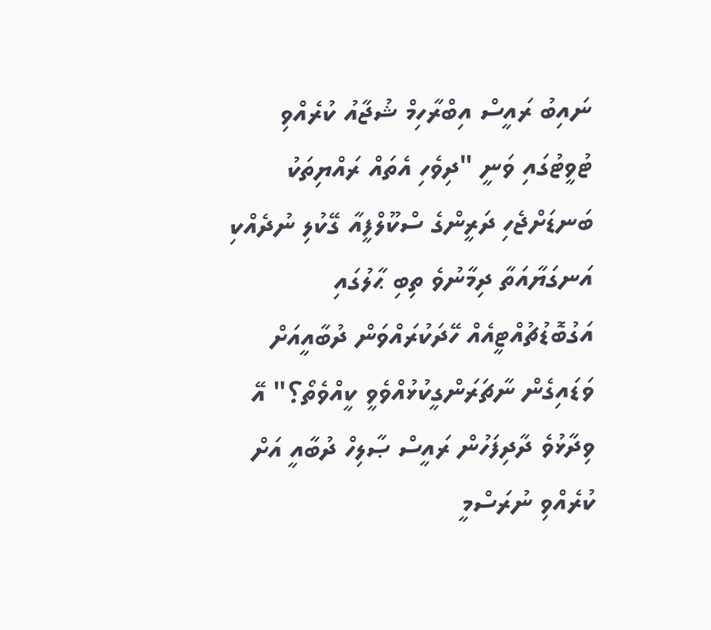ނައިބު ރައީސް އިބްރާހިމް ޝުޖާއު ކުރެއްވި ޓުވީޓުގައި ވަނީ "ދިވެހި އެތައް ރައްޔިތަކު ބަނޑަށްޖެހި ދަރީންގެ ސްކޫލްފީއާ ގޭކުލި ނުދެއްކި އަނގަޔާއަތާ ދިމާނުވެ ތިބި ޙާލުގައި އަގުބޮޑުޗުއްޓީއެއް ހޭދަކުރައްވަން ދުބާއީއަށް ވަޑައިގެން ނާޗަރަންގީކުޅުއްވެވީ ކީއްވެތޯ؟" އޭ ވިދާޅުވެ ދާދިފަހުން ރައީސް ޞާލިހް ދުބާއީ އަށް ކުރެއްވި ނުރަސްމީ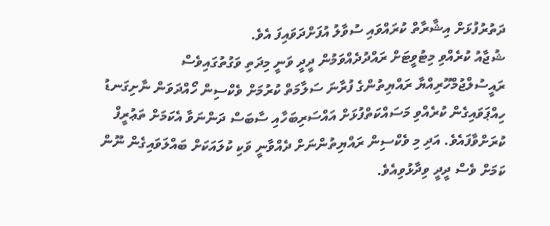ދަތުރުފުޅަށް އިޝާރާތް ކުރައްވައި ސުވާލު އުފަށްދަވައިފަ އެވެ.
ޝުޖާއު ކުރެއްވި މިޓުވީޓަށް ރައްދުދެއްވަމުން ދީދީ ވަނީ މިދަތި ވަގުތުގައިވެސް ރައީސުލްޖުމްހޫރިއްޔާ ރައްޔިތުންގެ ފުރާނަ ސަލާމަތް ކުރުމަށް ވެކްސިން ހޯއްދަވަން ނާށިގަނޑު ހިއްޕަވައިގެން ކުރެއްވި މަސައްކަތްފުޅަށް އައްސަރިބަހާއި ސާބަސް ދަންނަވާ އެކަމަށް ތަޢުރީފް ކުރަށްވާފައެވެ. އަދި މި ވެކްސިން ރައްޔިތުންނަށް ދެއްވާނީ ވަކި ކުލައަކަށް ބައްލަވައިގެން ނޫން ކަމަށް ވެސް ދީދީ ވިދާޅުވިއެވެ.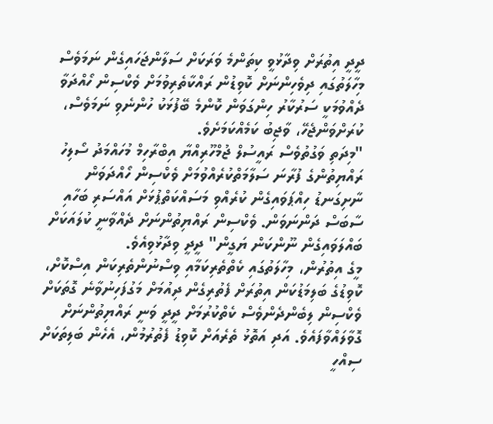ދީދީ އިތުރަށް ވިދާޅުވީ ކިތަންމެ ވަރަކަށް ސަލާންޖަހައިގެން ނަމަވެސް މިހާލަތުގައި ދިވެހިންނަށް ކޮވިޑުން ރައްކާތެރިވުމަށް ވެކްސިން ހޯއްދަވާ ދެއްވުމަކީ ސަރުކާރު ހިންގަވަން ކޮންމެ ބޭފުޅަކު ހުންނެވި ނަމަވެސް، ކުރަށްވަންޖެހޭ، ވާޖިބު ކަމެއްކަމަށެވެ.
"މިދަތި ވަގުތުވެސް ރައީސުލް ޖުމްހޫރިއްޔާ އިބްރާހިމް މުހައްމަދު ސޯލިހު ރައްޔިތުންގެ ފުރާނަ ސަލާމަތްކުރެއްވުމަށް ވެކްސިން ހޯއްދަވަން ނާށިގަނޑު ހިއްޕަވައިގެން ކުރެއްވި މަސައްކަތްޕުޅަށް އައްސަރި ބަހާއި ސާބަސް ދަންނަވަން. ވެކްސިން ރައްޔިތުންނަށް ދެއްވާނީ ކުލައަކަށް ބައްލަވައިގެން ނޫންކަން ޔަގީން" ދީދީ ވިދާޅުވިއެވެ.
މީގެ އިތުރުން، މިހާލަތުގައި ކެތްތެރިކަމާއި ވިސްނުންތެރިކަން އިސްކޮށް، ކޮވިޑުގެ ބަލިމަޑުކަން އިތުރަށް ފެތުރިގެން ދިއުމަށް މަގުފަހިނުވާނެ ގޮތަކަށް ވެކްސިން ލިބެންދެންވެސް ކެތްކުރުމަށް ދީދީ ވަނީ ރައްޔިތުންނަށް ގޮވާލައްވާފައެވެ. އަދި އަތޮޅު ތެރެއަށް ކޮވިޑު ފެތުރުމުން، އެހެން ބަލިތަކަށް ސިއްހީ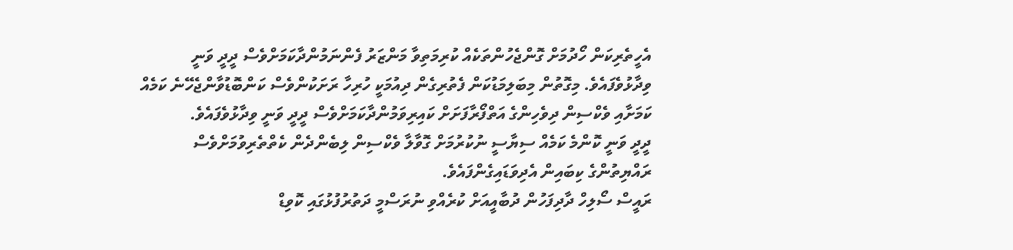އެހީތެރިކަން ހޯދުމަށް ގޮންޖެހުންތަކެއް ކުރިމަތިވާ މަންޒަރު ފެންނަމުންދާކަމަށްވެސް ދީދީ ވަނީ ވިދާޅުވެފައެވެ. މިގޮތުން މިބަލިމަޑުކަން ފެތުރިގެން ދިއުމަކީ ހުރިހާ ރަށަކުންވެސް ކަންބޮޑުވާންޖެހޭނެ ކަމެއް ކަމަށާއި ވެކްސިން ދިވެހިންގެ އަތްފޯރާފަށަށް ކައިރިވަމުންދާކަމަށްވެސް ދީދީ ވަނީ ވިދާޅުވެފައެވެ.
ދީދީ ވަނީ ކޮންމެ ކަމެއް ސިޔާސީ ނުކުރުމަށް ގޮވާލާ ވެކްސިން ލިބެންދެން ކެތްތެރިވުމަށްވެސް ރައްޔިތުންގެ ކިބައިން އެދިވަޑައިގެންފައެވެ.
ރައީސް ސޯލިހް ދާދިފަހުން ދުބާއީއަށް ކުރެއްވި ނުރަސްމީ ދަތުރުފުޅުގައި ކޮވިޑް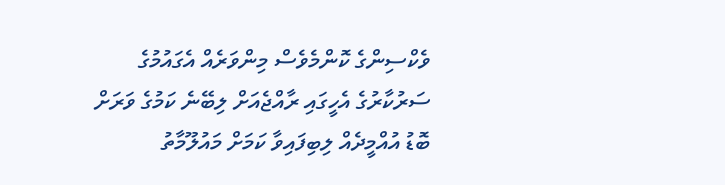ވެކްސިންގެ ކޮންމެވެސް މިންވަރެއް އެގައުމުގެ ސަރުކާރުގެ އެހީގައި ރާއްޖެއަށް ލިބޭނެ ކަމުގެ ވަރަށް ބޮޑު އުއްމީދެއް ލިބިފައިވާ ކަމަށް މައުލޫމާތު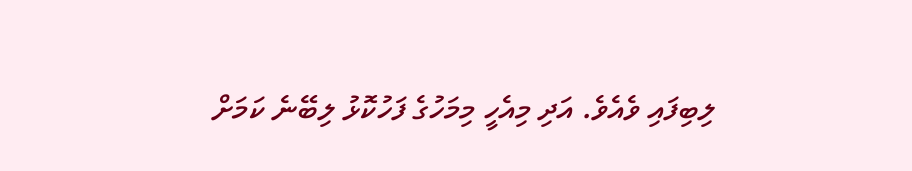ލިބިފައި ވެއެވެ. އަދި މިއެހީ މިމަހުގެ ފަހުކޮޅު ލިބޭނެ ކަމަށް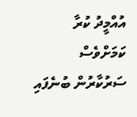އުއްމީދު ކުރާ ކަމަށްވެސް ސަރުކާރުން ބުނެފައި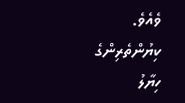ވެއެވެ.
ކިޔުންތެރިންގެ ހިޔާލު